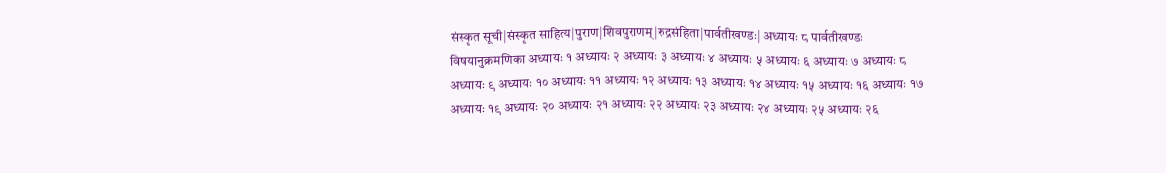संस्कृत सूची|संस्कृत साहित्य|पुराण|शिवपुराणम्|रुद्रसंहिता|पार्वतीखण्डः| अध्यायः ८ पार्वतीखण्डः विषयानुक्रमणिका अध्यायः १ अध्यायः २ अध्यायः ३ अध्यायः ४ अध्यायः ५ अध्यायः ६ अध्यायः ७ अध्यायः ८ अध्यायः ९ अध्यायः १० अध्यायः ११ अध्यायः १२ अध्यायः १३ अध्यायः १४ अध्यायः १५ अध्यायः १६ अध्यायः १७ अध्यायः १९ अध्यायः २० अध्यायः २१ अध्यायः २२ अध्यायः २३ अध्यायः २४ अध्यायः २५ अध्यायः २६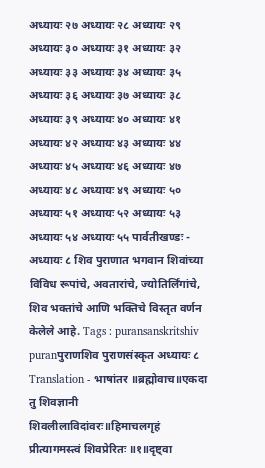अध्यायः २७ अध्यायः २८ अध्यायः २९ अध्यायः ३० अध्यायः ३१ अध्यायः ३२ अध्यायः ३३ अध्यायः ३४ अध्यायः ३५ अध्यायः ३६ अध्यायः ३७ अध्यायः ३८ अध्यायः ३९ अध्यायः ४० अध्यायः ४१ अध्यायः ४२ अध्यायः ४३ अध्यायः ४४ अध्यायः ४५ अध्यायः ४६ अध्यायः ४७ अध्यायः ४८ अध्यायः ४९ अध्यायः ५० अध्यायः ५१ अध्यायः ५२ अध्यायः ५३ अध्यायः ५४ अध्यायः ५५ पार्वतीखण्डः - अध्यायः ८ शिव पुराणात भगवान शिवांच्या विविध रूपांचे, अवतारांचे, ज्योतिर्लिंगांचे, शिव भक्तांचे आणि भक्तिचे विस्तृत वर्णन केलेले आहे. Tags : puransanskritshiv puranपुराणशिव पुराणसंस्कृत अध्यायः ८ Translation - भाषांतर ॥ब्रह्मोवाच॥एकदा तु शिवज्ञानी शिवलीलाविदांवरः॥हिमाचलगृहं प्रीत्यागमस्त्वं शिवप्रेरितः ॥१॥दृष्ट्वा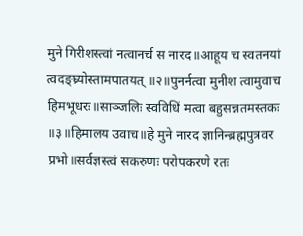मुने गिरीशस्त्वां नत्वानर्च स नारद॥आहूय च स्वतनयां त्वदङ्घ्र्योस्तामपातयत् ॥२॥पुनर्नत्वा मुनीश त्वामुवाच हिमभूधरः॥साञ्जलिः स्वविधिं मत्वा बहुसन्नतमस्तकः ॥३॥हिमालय उवाच॥हे मुने नारद ज्ञानिन्ब्रह्मपुत्रवर प्रभो॥सर्वज्ञस्त्वं सकरुणः परोपकरणे रतः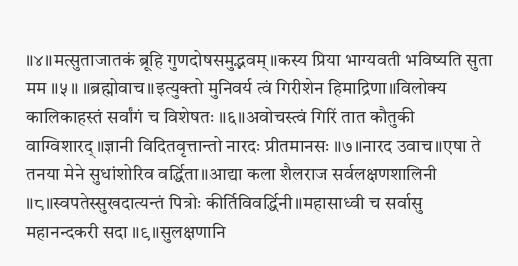॥४॥मत्सुताजातकं ब्रूहि गुणदोषसमुद्भवम्॥कस्य प्रिया भाग्यवती भविष्यति सुता मम ॥५॥ ॥ब्रह्मोवाच॥इत्युक्तो मुनिवर्य त्वं गिरीशेन हिमाद्रिणा॥विलोक्य कालिकाहस्तं सर्वांगं च विशेषतः ॥६॥अवोचस्त्वं गिरिं तात कौतुकी वाग्विशारद्॥ज्ञानी विदितवृत्तान्तो नारदः प्रीतमानसः ॥७॥नारद उवाच॥एषा ते तनया मेने सुधांशोरिव वर्द्धिता॥आद्या कला शैलराज सर्वलक्षणशालिनी ॥८॥स्वपतेस्सुखदात्यन्तं पित्रोः कीर्तिविवर्द्धिनी॥महासाध्वी च सर्वासु महानन्दकरी सदा ॥९॥सुलक्षणानि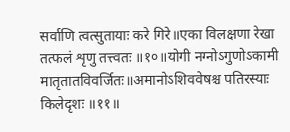सर्वाणि त्वत्सुतायाः करे गिरे॥एका विलक्षणा रेखा तत्फलं शृणु तत्त्वतः ॥१०॥योगी नग्नोऽगुणोऽकामी मातृतातविवर्जितः॥अमानोऽशिववेषश्च पतिरस्याः किलेदृशः ॥११॥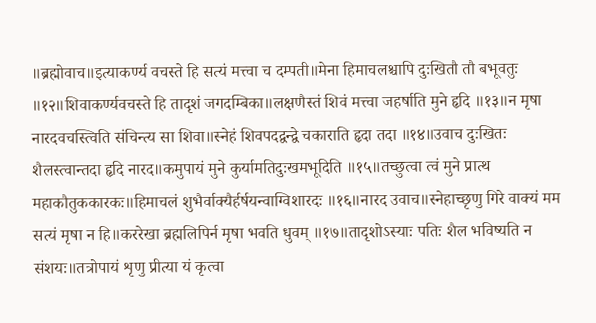॥ब्रह्मोवाच॥इत्याकर्ण्य वचस्ते हि सत्यं मत्त्वा च दम्पती॥मेना हिमाचलश्चापि दुःखितौ तौ बभूवतुः ॥१२॥शिवाकर्ण्यवचस्ते हि तादृशं जगदम्बिका॥लक्षणैस्तं शिवं मत्त्वा जहर्षाति मुने हृदि ॥१३॥न मृषा नारदवचस्त्विति संचिन्त्य सा शिवा॥स्नेहं शिवपदद्वन्द्वे चकाराति हृदा तदा ॥१४॥उवाच दुःखितः शैलस्त्वान्तदा हृदि नारद॥कमुपायं मुने कुर्यामतिदुःखमभूदिति ॥१५॥तच्छुत्वा त्वं मुने प्रात्थ महाकौतुककारकः॥हिमाचलं शुभैर्वाक्यैर्हर्षयन्वाग्विशारदः ॥१६॥नारद उवाच॥स्नेहाच्छृणु गिरे वाक्यं मम सत्यं मृषा न हि॥कररेखा ब्रह्मलिपिर्न मृषा भवति धुवम् ॥१७॥तादृशोऽस्याः पतिः शैल भविष्यति न संशयः॥तत्रोपायं शृणु प्रीत्या यं कृत्वा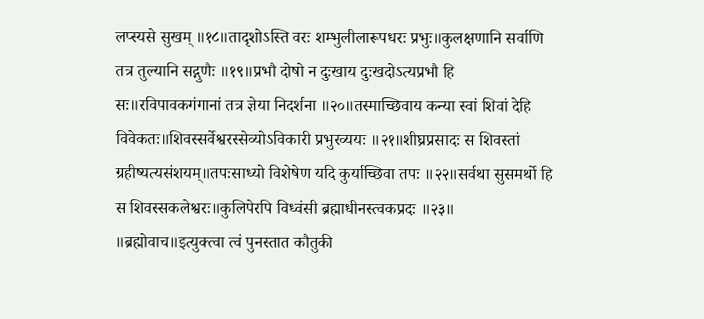लप्स्यसे सुखम् ॥१८॥तादृशोऽस्ति वरः शम्भुलीलारूपधरः प्रभुः॥कुलक्षणानि सर्वाणि तत्र तुल्यानि सद्गुणैः ॥१९॥प्रभौ दोषो न दुःखाय दुःखदोऽत्यप्रभौ हि सः॥रविपावकगंगानां तत्र ज्ञेया निदर्शना ॥२०॥तस्माच्छिवाय कन्या स्वां शिवां देहि विवेकतः॥शिवस्सर्वेश्वरस्सेव्योऽविकारी प्रभुरव्ययः ॥२१॥शीघ्रप्रसादः स शिवस्तां ग्रहीष्यत्यसंशयम्॥तपःसाध्यो विशेषेण यदि कुर्याच्छिवा तपः ॥२२॥सर्वथा सुसमर्थो हि स शिवस्सकलेश्वरः॥कुलिपेरपि विध्वंसी ब्रह्माधीनस्त्वकप्रदः ॥२३॥ ॥ब्रह्मोवाच॥इत्युक्त्वा त्वं पुनस्तात कौतुकी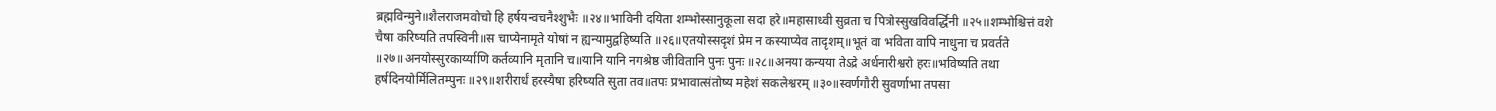ब्रह्मविन्मुने॥शैलराजमवोचो हि हर्षयन्वचनैश्शुभैः ॥२४॥भाविनी दयिता शम्भोस्सानुकूला सदा हरे॥महासाध्वी सुव्रता च पित्रोस्सुखविवर्द्धिनी ॥२५॥शम्भोश्चित्तं वशे चैषा करिष्यति तपस्विनी॥स चाप्येनामृते योषां न ह्यन्यामुद्वहिष्यति ॥२६॥एतयोस्सदृशं प्रेम न कस्याप्येव तादृशम्॥भूतं वा भविता वापि नाधुना च प्रवर्तते ॥२७॥अनयोस्सुरकार्य्याणि कर्तव्यानि मृतानि च॥यानि यानि नगश्रेष्ठ जीवितानि पुनः पुनः ॥२८॥अनया कन्यया तेऽद्रे अर्धनारीश्वरो हरः॥भविष्यति तथा हर्षदिनयोर्मिलितम्पुनः ॥२९॥शरीरार्धं हरस्यैषा हरिष्यति सुता तव॥तपः प्रभावात्संतोष्य महेशं सकलेश्वरम् ॥३०॥स्वर्णगौरी सुवर्णाभा तपसा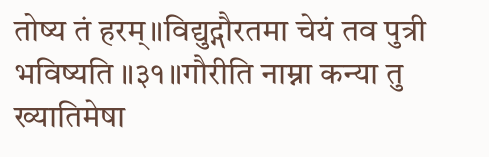तोष्य तं हरम्॥विद्युद्गौरतमा चेयं तव पुत्री भविष्यति ॥३१॥गौरीति नाम्ना कन्या तु ख्यातिमेषा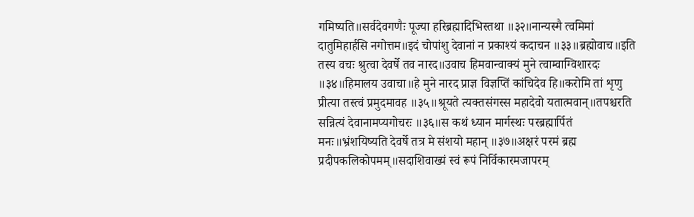गमिष्यति॥सर्वदेवगणैः पूज्या हरिब्रह्मादिभिस्तथा ॥३२॥नान्यस्मै त्वमिमां दातुमिहार्हसि नगोत्तम॥इदं चोपांशु देवानां न प्रकाश्यं कदाचन ॥३३॥ब्रह्मोवाच॥इति तस्य वचः श्रुत्वा देवर्षे तव नारद॥उवाच हिमवान्वाक्यं मुने त्वाम्वाग्विशारदः ॥३४॥हिमालय उवाचा॥हे मुने नारद प्राज्ञ विज्ञप्तिं कांचिदेव हि॥करोमि तां शृणु प्रीत्या तस्त्वं प्रमुदमावह ॥३५॥श्रूयते त्यक्तसंगस्स महादेवो यतात्मवान्॥तपश्चरति सन्नित्यं देवानामप्यगोचरः ॥३६॥स कथं ध्यान मार्गस्थः परब्रह्मार्पितं मनः॥भ्रंशयिष्यति देवर्षे तत्र मे संशयो महान् ॥३७॥अक्षरं परमं ब्रह्म प्रदीपकलिकोपमम्॥सदाशिवाख्यं स्वं रूपं निर्विकारमजापरम्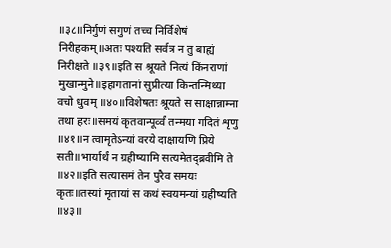॥३८॥निर्गुणं सगुणं तच्च निर्विशेषं निरीहकम्॥अतः पश्यति सर्वत्र न तु बाह्यं निरीक्षते ॥३९॥इति स श्रूयते नित्यं किंनराणां मुखान्मुने॥इहागतानां सुप्रीत्या किन्तन्मिथ्या वचो धुवम् ॥४०॥विशेषतः श्रूयते स साक्षान्नाम्ना तथा हरः॥समयं कृतवान्पूर्व्वं तन्मया गदितं शृणु ॥४१॥न त्वामृतेऽन्यां वरये दाक्षायणि प्रिये सती॥भार्यार्थं न ग्रहीष्यामि सत्यमेतद्ब्रवीमि ते ॥४२॥इति सत्यासमं तेन पुरैव समयः कृतः॥तस्यां मृतायां स कथं स्वयमन्यां ग्रहीष्यति ॥४३॥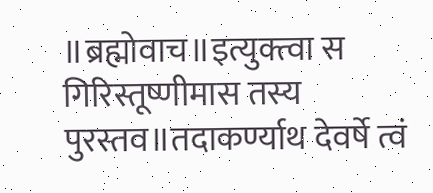॥ब्रह्मोवाच॥इत्युक्त्वा स गिरिस्तूष्णीमास तस्य पुरस्तव॥तदाकर्ण्याथ देवर्षे त्वं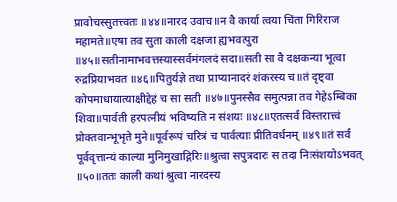प्रावोचस्सुतत्त्वतः ॥४४॥नारद उवाच॥न वै कार्या त्वया चिंता गिरिराज महामते॥एषा तव सुता काली दक्षजा ह्यभवत्पुरा ॥४५॥सतीनामाभवत्तस्यास्सर्वमंगलदं सदा॥सती सा वै दक्षकन्या भूत्वा रुद्रप्रियाभवत ॥४६॥पितुर्यज्ञे तथा प्राप्यानादरं शंकरस्य च॥तं दृष्ट्वा कोपमाधायात्याक्षीद्देहं च सा सती ॥४७॥पुनस्सैव समुत्पन्ना तव गेहेऽम्बिका शिवा॥पार्वती हरपत्नीयं भविष्यति न संशयः ॥४८॥एतत्सर्वं विस्तरात्त्वं प्रोक्तवान्भूभृते मुने॥पूर्वरूपं चरित्रं च पार्वत्याः प्रीतिवर्धनम् ॥४९॥तं सर्वं पूर्ववृत्तान्यं काल्या मुनिमुखाद्गिरिः॥श्रुत्वा सपुत्रदारः स तदा निःसंशयोऽभवत् ॥५०॥ततः काली कथां श्रुत्वा नारदस्य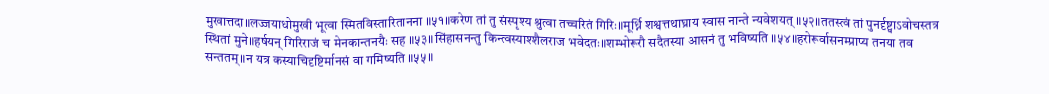मुखात्तदा॥लज्जयाधोमुखी भूत्वा स्मितविस्तारितानना ॥५१॥करेण तां तु संस्पृश्य श्रुत्वा तच्चरितं गिरिः॥मूर्ध्नि शश्वत्तथाघ्राय स्वास नान्ते न्यवेशयत् ॥५२॥ततस्त्वं तां पुनर्दृष्ट्वाऽवोचस्तत्र स्थितां मुने॥हर्षयन् गिरिराजं च मेनकान्तनयैः सह ॥५३॥सिंहासनन्तु किन्त्वस्याश्शैलराज भवेदतः॥शम्भोरूरौ सदैतस्या आसनं तु भविष्यति ॥५४॥हरोरूर्वासनम्प्राप्य तनया तव सन्ततम्॥न यत्र कस्याचिदृष्टिर्मानसं वा गमिष्यति ॥५५॥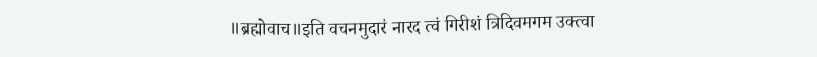॥ब्रह्मोवाच॥इति वचनमुदारं नारद त्वं गिरीशं त्रिदिवमगम उक्त्वा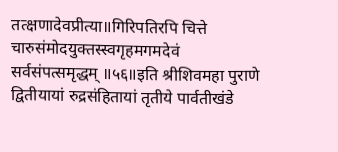तत्क्षणादेवप्रीत्या॥गिरिपतिरपि चित्ते चारुसंमोदयुक्तस्स्वगृहमगमदेवं सर्वसंपत्समृद्धम् ॥५६॥इति श्रीशिवमहा पुराणे द्वितीयायां रुद्रसंहितायां तृतीये पार्वतीखंडे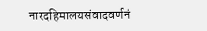नारदहिमालयसंवादवर्णनं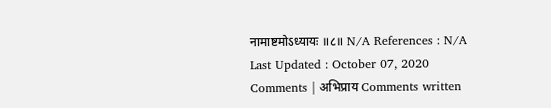नामाष्टमोऽध्यायः ॥८॥ N/A References : N/A Last Updated : October 07, 2020 Comments | अभिप्राय Comments written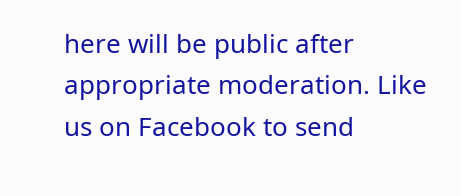here will be public after appropriate moderation. Like us on Facebook to send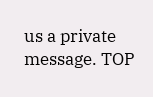us a private message. TOP